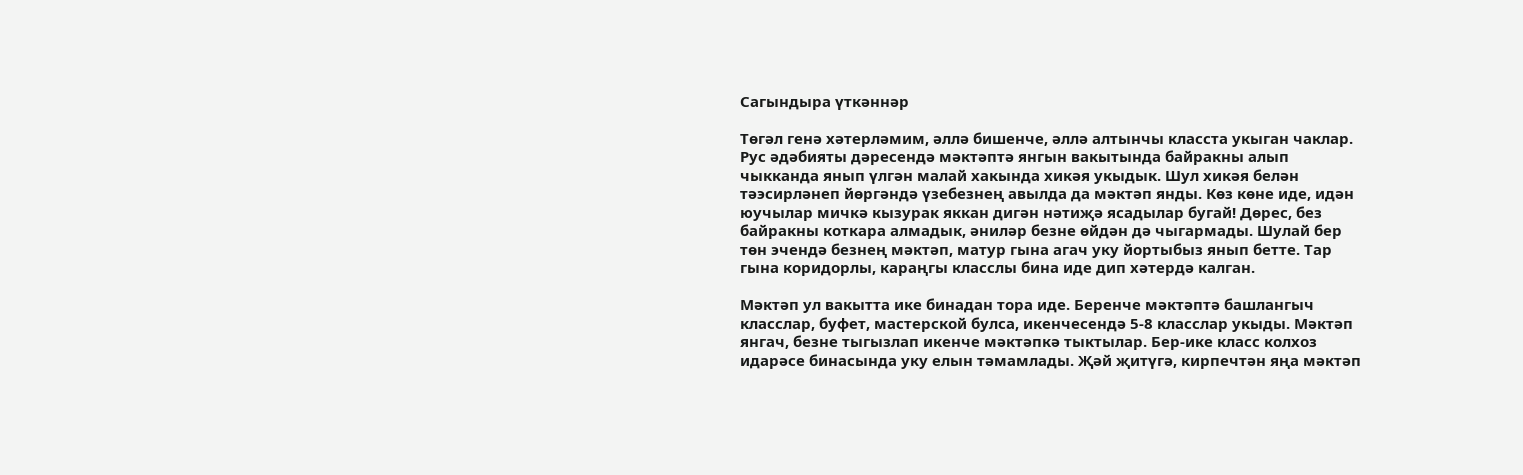Сагындыра үткәннәр

Төгәл генә хәтерләмим, әллә бишенче, әллә алтынчы класста укыган чаклар. Рус әдәбияты дәресендә мәктәптә янгын вакытында байракны алып чыкканда янып үлгән малай хакында хикәя укыдык. Шул хикәя белән тәэсирләнеп йөргәндә үзебезнең авылда да мәктәп янды. Көз көне иде, идән юучылар мичкә кызурак яккан дигән нәтиҗә ясадылар бугай! Дөрес, без байракны коткара алмадык, әниләр безне өйдән дә чыгармады. Шулай бер төн эчендә безнең мәктәп, матур гына агач уку йортыбыз янып бетте. Тар гына коридорлы, караңгы класслы бина иде дип хәтердә калган.

Мәктәп ул вакытта ике бинадан тора иде. Беренче мәктәптә башлангыч класслар, буфет, мастерской булса, икенчесендә 5-8 класслар укыды. Мәктәп янгач, безне тыгызлап икенче мәктәпкә тыктылар. Бер-ике класс колхоз идарәсе бинасында уку елын тәмамлады. Җәй җитүгә, кирпечтән яңа мәктәп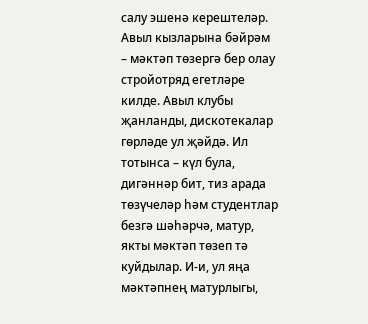салу эшенә керештеләр. Авыл кызларына бәйрәм – мәктәп төзергә бер олау стройотряд егетләре килде. Авыл клубы җанланды, дискотекалар гөрләде ул җәйдә. Ил тотынса – күл була, дигәннәр бит, тиз арада төзүчеләр һәм студентлар безгә шәһәрчә, матур, якты мәктәп төзеп тә куйдылар. И-и, ул яңа мәктәпнең матурлыгы,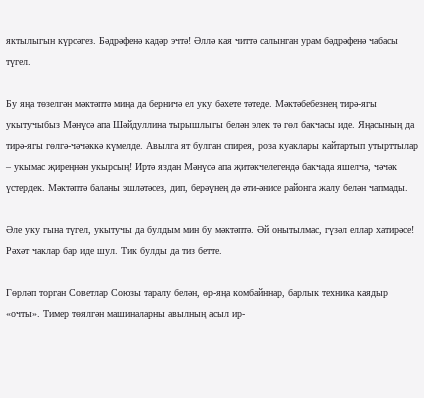яктылыгын күрсәгез. Бәдрәфенә кадәр эчтә! Әллә кая читтә салынган урам бәдрәфенә чабасы түгел.

Бу яңа төзелгән мәктәптә миңа да берничә ел уку бәхете тәтеде. Мәктәбебезнең тирә-ягы укытучыбыз Мәнүсә апа Шәйдуллина тырышлыгы белән элек тә гөл бакчасы иде. Яңасының да тирә-ягы гөлгә-чәчәккә күмелде. Авылга ят булган спирея, роза куаклары кайтартып утырттылар – укымас җиреңнән укырсың! Иртә яздан Мәнүсә апа җитәкчелегендә бакчада яшелчә, чәчәк үстердек. Мәктәптә баланы эшләтәсез, дип, берәүнең дә әти-әнисе районга жалу белән чапмады.

Әле уку гына түгел, укытучы да булдым мин бу мәктәптә. Әй онытылмас, гүзәл еллар хатирәсе! Рәхәт чаклар бар иде шул. Тик булды да тиз бетте.

Гөрләп торган Советлар Союзы таралу белән, өр-яңа комбайннар, барлык техника каядыр «очты». Тимер төялгән машиналарны авылның асыл ир-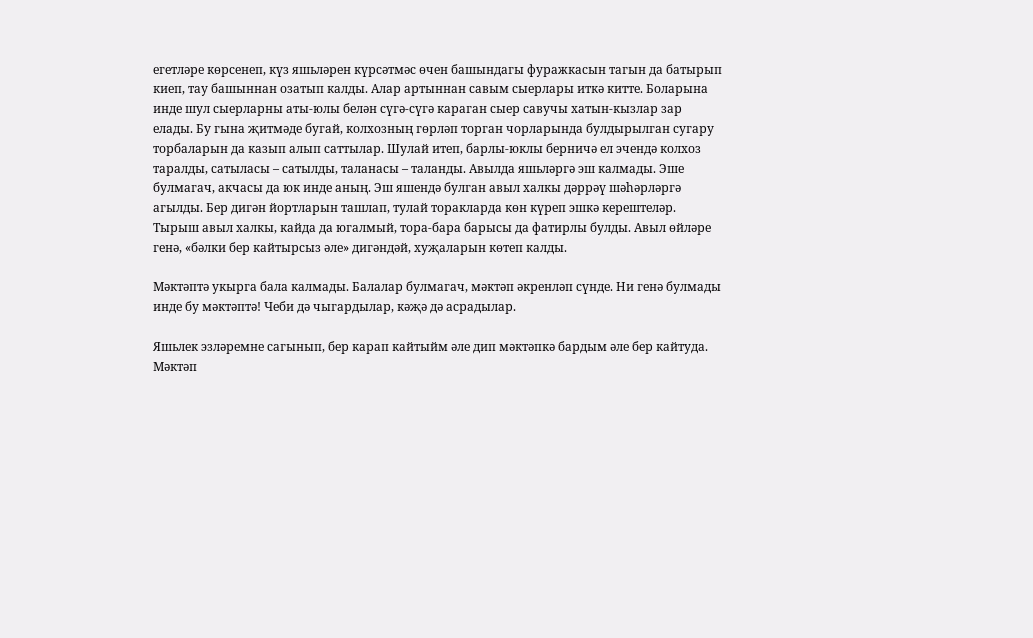егетләре көрсенеп, күз яшьләрен күрсәтмәс өчен башындагы фуражкасын тагын да батырып киеп, тау башыннан озатып калды. Алар артыннан савым сыерлары иткә китте. Боларына инде шул сыерларны аты-юлы белән сүгә-сүгә караган сыер савучы хатын-кызлар зар елады. Бу гына җитмәде бугай, колхозның гөрләп торган чорларында булдырылган сугару торбаларын да казып алып саттылар. Шулай итеп, барлы-юклы берничә ел эчендә колхоз таралды, сатыласы – сатылды, таланасы – таланды. Авылда яшьләргә эш калмады. Эше булмагач, акчасы да юк инде аның. Эш яшендә булган авыл халкы дәррәү шәһәрләргә агылды. Бер дигән йортларын ташлап, тулай торакларда көн күреп эшкә керештеләр. Тырыш авыл халкы, кайда да югалмый, тора-бара барысы да фатирлы булды. Авыл өйләре генә, «бәлки бер кайтырсыз әле» дигәндәй, хуҗаларын көтеп калды.

Мәктәптә укырга бала калмады. Балалар булмагач, мәктәп әкренләп сүнде. Ни генә булмады инде бу мәктәптә! Чеби дә чыгардылар, кәҗә дә асрадылар.

Яшьлек эзләремне сагынып, бер карап кайтыйм әле дип мәктәпкә бардым әле бер кайтуда. Мәктәп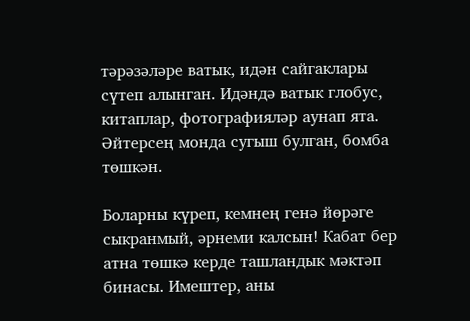тәрәзәләре ватык, идән сайгаклары сүтеп алынган. Идәндә ватык глобус, китаплар, фотографияләр аунап ята. Әйтерсең монда сугыш булган, бомба төшкән.

Боларны күреп, кемнең генә йөрәге сыкранмый, әрнеми калсын! Кабат бер атна төшкә керде ташландык мәктәп бинасы. Имештер, аны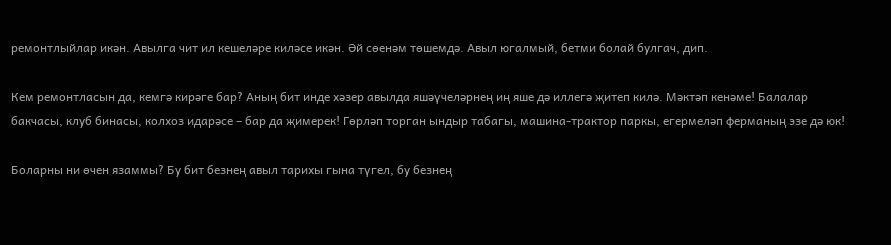ремонтлыйлар икән. Авылга чит ил кешеләре киләсе икән. Әй сөенәм төшемдә. Авыл югалмый, бетми болай булгач, дип.

Кем ремонтласын да, кемгә кирәге бар? Аның бит инде хәзер авылда яшәүчеләрнең иң яше дә иллегә җитеп килә. Мәктәп кенәме! Балалар бакчасы, клуб бинасы, колхоз идарәсе – бар да җимерек! Гөрләп торган ындыр табагы, машина-трактор паркы, егермеләп ферманың эзе дә юк!

Боларны ни өчен язаммы? Бу бит безнең авыл тарихы гына түгел, бу безнең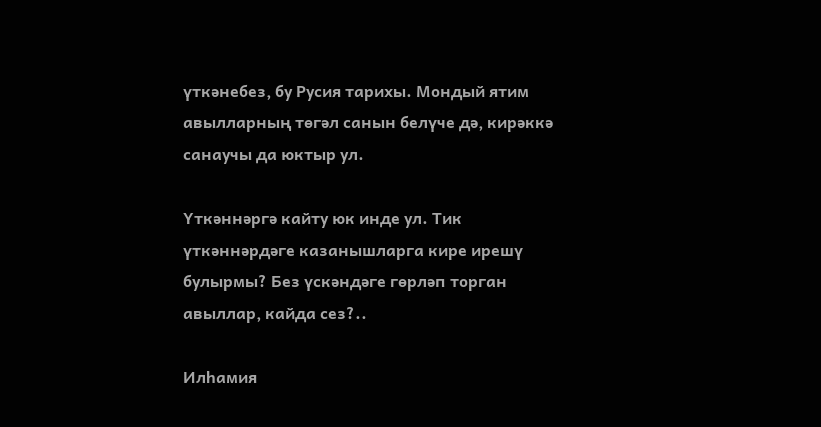үткәнебез, бу Русия тарихы. Мондый ятим авылларның төгәл санын белүче дә, кирәккә санаучы да юктыр ул.

Үткәннәргә кайту юк инде ул. Тик үткәннәрдәге казанышларга кире ирешү булырмы? Без үскәндәге гөрләп торган авыллар, кайда сез?..

Илһамия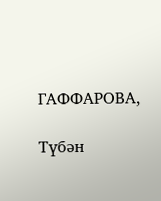ГАФФАРОВА,

Түбән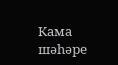Кама шәһәре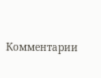Комментарии